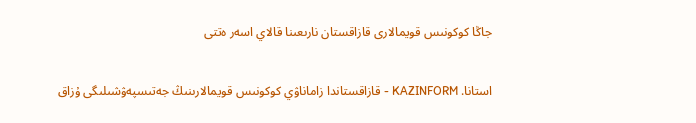جاڭا كوكونىس قويمالارى قازاقستان نارىعىنا قالاي اسەر ەتتى

استانا. KAZINFORM - قازاقستاندا زاماناۋي كوكونىس قويمالارىنىڭ جەتىسپەۋشىلىگى ۇزاق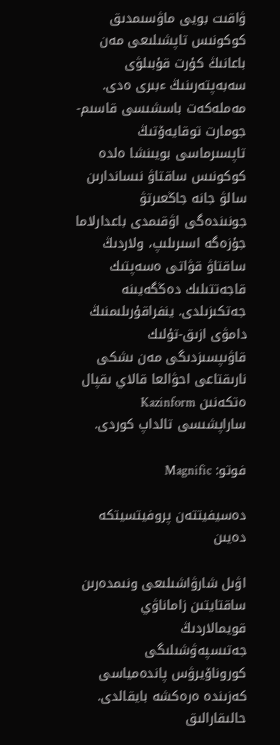ۋاقىت بويى ماۋسىمدىق كوكونىس تاپشىلىعى مەن باعانىڭ كۇرت قۇبىلۋى سەبەپتەرىنىڭ ءبىرى ەدى. مەملەكەت باسشىسى قاسىم-جومارت توقايەۆتىڭ تاپسىرماسى بويىنشا ەلدە كوكونىس ساقتاۋ نىساندارىن سالۋ جانە جاڭعىرتۋ جونىندەگى اۋقىمدى باعدارلاما جۇزەگە اسىرىلىپ، ولاردىڭ ساقتاۋ قۋاتى ەسەپتىك قاجەتتىلىك دەڭگەيىنە جەتكىزىلدى. ينفراقۇرىلىمنىڭ دامۋى ازىق-تۇلىك قاۋىپسىزدىگى مەن ىشكى نارىقتاعى احۋالعا قالاي ىقپال ەتكەنىن Kazinform ساراپشىسى تالداپ كوردى.

فوتو: Magnific

دەسيفيتتەن پروفيتسيتكە دەيىن

اۋىل شارۋاشىلىعى ونىمدەرىن ساقتايتىن زاماناۋي قويمالاردىڭ جەتىسپەۋشىلىگى كوروناۆيرۋس پاندەمياسى كەزىندە ەرەكشە بايقالدى. حالىقارالىق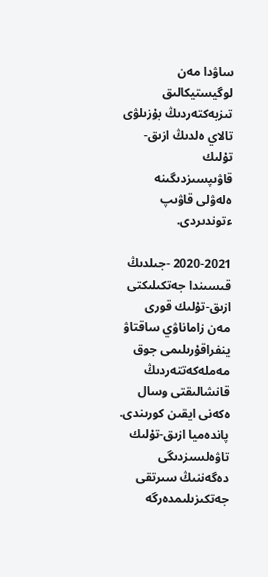ساۋدا مەن لوگيستيكالىق تىزبەكتەردىڭ بۇزىلۋى تالاي ەلدىڭ ازىق-تۇلىك قاۋىپسىزدىگىنە ەلەۋلى قاۋىپ ءتوندىردى.

2020-2021 -جىلدىڭ قىسىندا جەتكىلىكتى ازىق-تۇلىك قورى مەن زاماناۋي ساقتاۋ ينفراقۇرىلىمى جوق مەملەكەتتەردىڭ قانشالىقتى وسال ەكەنى ايقىن كورىندى. پاندەميا ازىق-تۇلىك تاۋەلسىزدىگى دەگەننىڭ سىرتقى جەتكىزىلىمدەرگە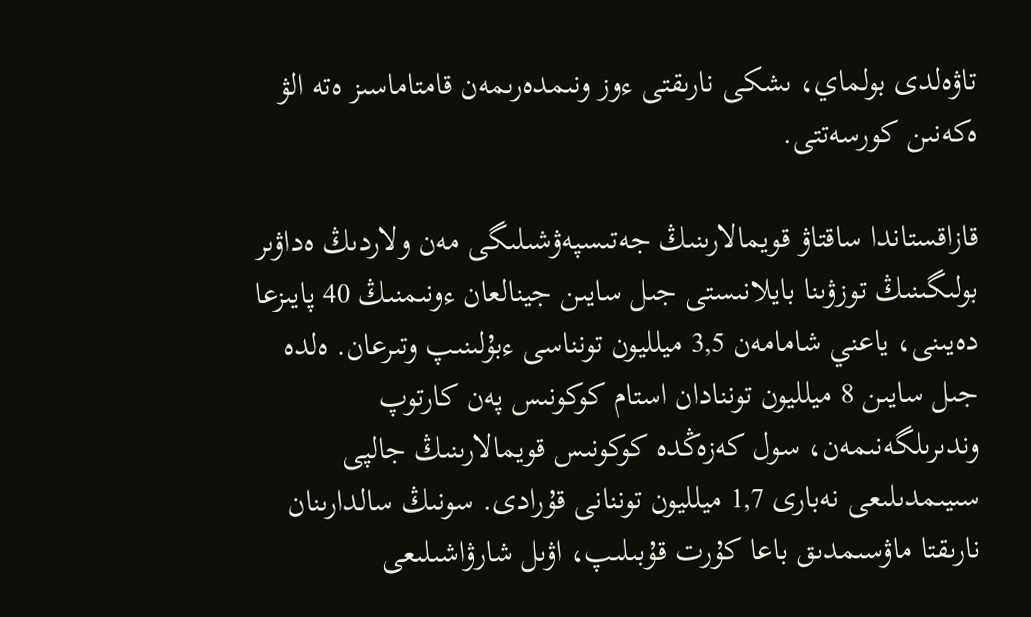تاۋەلدى بولماي، ىشكى نارىقتى ءوز ونىمدەرىمەن قامتاماسىز ەتە الۋ ەكەنىن كورسەتتى.

قازاقستاندا ساقتاۋ قويمالارىنىڭ جەتىسپەۋشىلىگى مەن ولاردىڭ ەداۋىر بولىگىنىڭ توزۋىنا بايلانىستى جىل سايىن جينالعان ءونىمنىڭ 40 پايىزعا دەيىنى، ياعني شامامەن 3,5 ميلليون تونناسى ءبۇلىنىپ وتىرعان. ەلدە جىل سايىن 8 ميلليون توننادان استام كوكونىس پەن كارتوپ وندىرىلگەنىمەن، سول كەزەڭدە كوكونىس قويمالارىنىڭ جالپى سىيىمدىلىعى نەبارى 1,7 ميلليون توننانى قۇرادى. سونىڭ سالدارىنان نارىقتا ماۋسىمدىق باعا كۇرت قۇبىلىپ، اۋىل شارۋاشىلىعى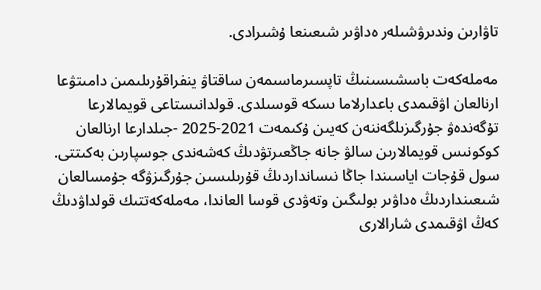تاۋارىن وندىرۋشىلەر ەداۋىر شىعىنعا ۇشىرادى.

مەملەكەت باسشىسىنىڭ تاپسىرماسىمەن ساقتاۋ ينفراقۇرىلىمىن دامىتۋعا ارنالعان اۋقىمدى باعدارلاما ىسكە قوسىلدى. قولدانىستاعى قويمالارعا تۇگەندەۋ جۇرگىزىلگەننەن كەيىن ۇكىمەت 2021-2025 -جىلدارعا ارنالعان كوكونىس قويمالارىن سالۋ جانە جاڭعىرتۋدىڭ كەشەندى جوسپارىن بەكىتتى. سول قۇجات اياسىندا جاڭا نىسانداردىڭ قۇرىلىسىن جۇرگىزۋگە جۇمسالعان شىعىنداردىڭ ەداۋىر بولىگىن وتەۋدى قوسا العاندا، مەملەكەتتىك قولداۋدىڭ كەڭ اۋقىمدى شارالارى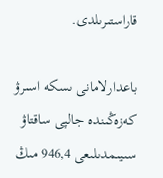قاراستىرىلدى.

باعدارلامانى ىسكە اسىرۋ كەزەڭىندە جالپى ساقتاۋ سىيىمدىلىعى 946,4 مىڭ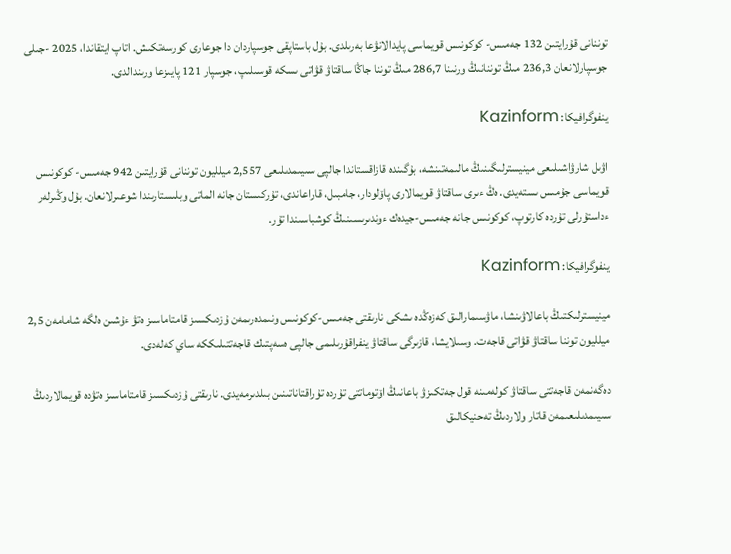توننانى قۇرايتىن 132 جەمىس- كوكونىس قويماسى پايدالانۋعا بەرىلدى. بۇل باستاپقى جوسپاردان دا جوعارى كورسەتكىش. اتاپ ايتقاندا، 2025 -جىلى جوسپارلانعان 236,3 مىڭ توننانىڭ ورنىنا 286,7 مىڭ توننا جاڭا ساقتاۋ قۋاتى ىسكە قوسىلىپ، جوسپار 121 پايىزعا ورىندالدى.

ينفوگرافيكا: Kazinform

اۋىل شارۋاشىلىعى مينيسترلىگىنىڭ مالىمەتىنشە، بۇگىندە قازاقستاندا جالپى سىيىمدىلىعى 2,557 ميلليون توننانى قۇرايتىن 942 جەمىس- كوكونىس قويماسى جۇمىس ىستەيدى. ەڭ ءىرى ساقتاۋ قويمالارى پاۆلودار، جامبىل، قاراعاندى، تۇركىستان جانە الماتى وبلىستارىندا شوعىرلانعان. بۇل وڭىرلەر ءداستۇرلى تۇردە كارتوپ، كوكونىس جانە جەمىس-جيدەك ءوندىرىسىنىڭ كوشباسىندا تۇر.

ينفوگرافيكا: Kazinform

مينيسترلىكتىڭ باعالاۋىنشا، ماۋسىمارالىق كەزەڭدە ىشكى نارىقتى جەمىس-كوكونىس ونىمدەرىمەن ۇزدىكسىز قامتاماسىز ەتۋ ءۇشىن ەلگە شامامەن 2,5 ميلليون توننا ساقتاۋ قۋاتى قاجەت. وسىلايشا، قازىرگى ساقتاۋ ينفراقۇرىلىمى جالپى ەسەپتىك قاجەتتىلىككە ساي كەلەدى.

دەگەنمەن قاجەتتى ساقتاۋ كولەمىنە قول جەتكىزۋ باعانىڭ اۆتوماتتى تۇردە تۇراقتاناتىنىن بىلدىرمەيدى. نارىقتى ۇزدىكسىز قامتاماسىز ەتۋدە قويمالاردىڭ سىيىمدىلىعىمەن قاتار ولاردىڭ تەحنيكالىق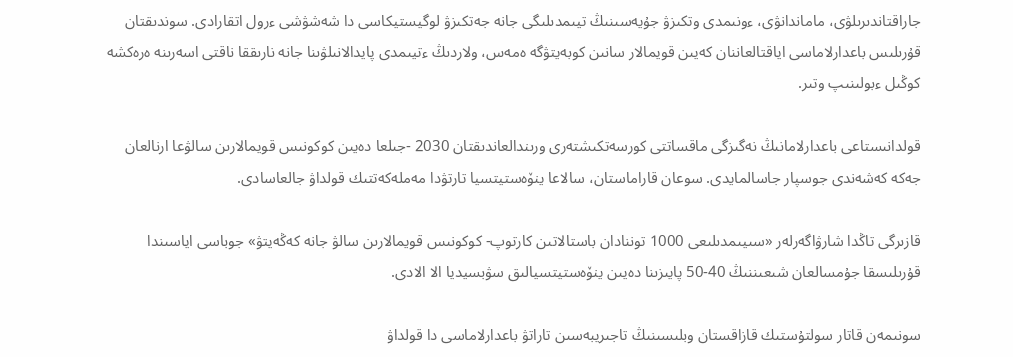جاراقتاندىرىلۋى، ماماندانۋى، ءونىمدى وتكىزۋ جۇيەسىنىڭ تيىمدىلىگى جانە جەتكىزۋ لوگيستيكاسى دا شەشۋشى ءرول اتقارادى. سوندىقتان قۇرىلىس باعدارلاماسى اياقتالعاننان كەيىن قويمالار سانىن كوبەيتۋگە ەمەس، ولاردىڭ ءتيىمدى پايدالانىلۋىنا جانە نارىققا ناقتى اسەرىنە ەرەكشە كوڭىل ءبولىنىپ وتىر.

قولدانىستاعى باعدارلامانىڭ نەگىزگى ماقساتتى كورسەتكىشتەرى ورىندالعاندىقتان 2030 -جىلعا دەيىن كوكونىس قويمالارىن سالۋعا ارنالعان جەكە كەشەندى جوسپار جاسالمايدى. سوعان قاراماستان، سالاعا ينۆەستيتسيا تارتۋدا مەملەكەتتىك قولداۋ جالعاسادى.

قازىرگى تاڭدا شارۋاگەرلەر «سىيىمدىلىعى 1000 توننادان باستالاتىن كارتوپ- كوكونىس قويمالارىن سالۋ جانە كەڭەيتۋ» جوباسى اياسىندا قۇرىلىسقا جۇمسالعان شىعىننىڭ 40-50 پايىزىنا دەيىن ينۆەستيتسيالىق سۋبسيديا الا الادى.

سونىمەن قاتار سولتۇستىك قازاقستان وبلىسىنىڭ تاجىريبەسىن تاراتۋ باعدارلاماسى دا قولداۋ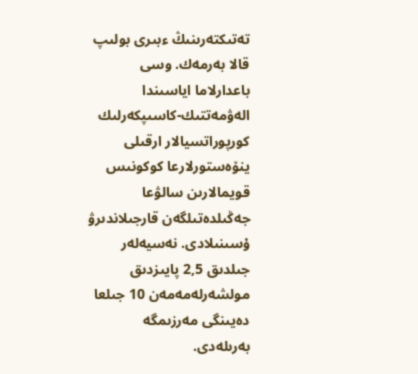تەتىكتەرىنىڭ ءبىرى بولىپ قالا بەرمەك. وسى باعدارلاما اياسىندا الەۋمەتتىك-كاسىپكەرلىك كورپوراتسيالار ارقىلى ينۆەستورلارعا كوكونىس قويمالارىن سالۋعا جەڭىلدەتىلگەن قارجىلاندىرۋ ۇسىنىلادى. نەسيەلەر جىلدىق 2,5 پايىزدىق مولشەرلەمەمەن 10 جىلعا دەيىنگى مەرزىمگە بەرىلەدى.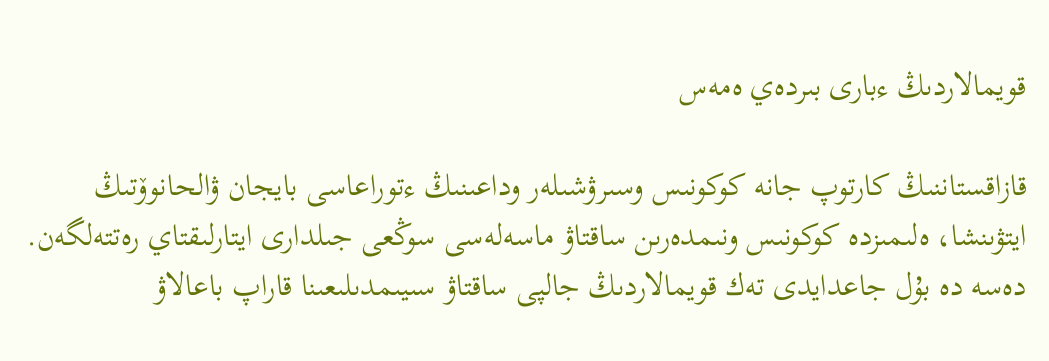قويمالاردىڭ ءبارى بىردەي ەمەس

قازاقستاننىڭ كارتوپ جانە كوكونىس وسىرۋشىلەر وداعىنىڭ ءتوراعاسى بايجان ۋالحانوۆتىڭ ايتۋىنشا، ەلىمىزدە كوكونىس ونىمدەرىن ساقتاۋ ماسەلەسى سوڭعى جىلدارى ايتارلىقتاي رەتتەلگەن. دەسە دە بۇل جاعدايدى تەك قويمالاردىڭ جالپى ساقتاۋ سىيىمدىلىعىنا قاراپ باعالاۋ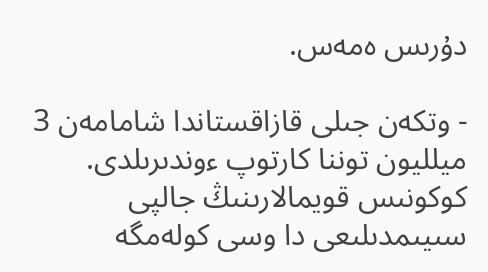دۇرىس ەمەس.

- وتكەن جىلى قازاقستاندا شامامەن 3 ميلليون توننا كارتوپ ءوندىرىلدى. كوكونىس قويمالارىنىڭ جالپى سىيىمدىلىعى دا وسى كولەمگە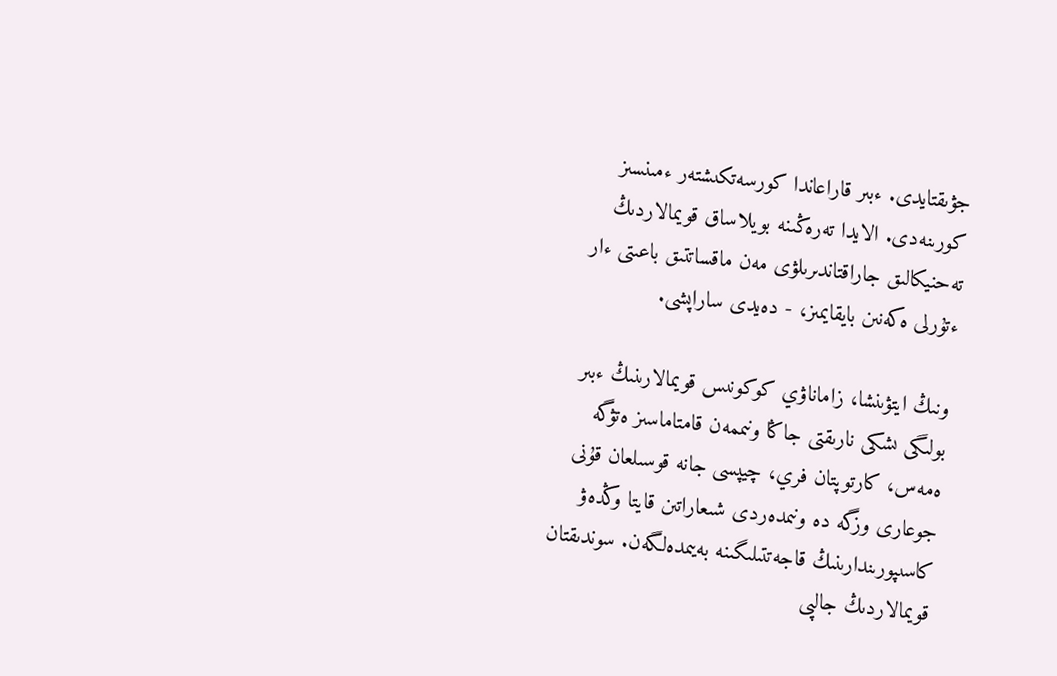جۋىقتايدى. ءبىر قاراعاندا كورسەتكىشتەر ءمىنسىز كورىنەدى. الايدا تەرەڭىنە بويلاساق قويمالاردىڭ تەحنيكالىق جاراقتاندىرىلۋى مەن ماقساتتىق باعىتى ءار ءتۇرلى ەكەنىن بايقايمىز، - دەيدى ساراپشى.

ونىڭ ايتۋىنشا، زاماناۋي كوكونىس قويمالارىنىڭ ءبىر بولىگى ىشكى نارىقتى جاڭا ونىممەن قامتاماسىز ەتۋگە ەمەس، كارتوپتان فري، چيپسى جانە قوسىلعان قۇنى جوعارى وزگە دە ونىمدەردى شىعاراتىن قايتا وڭدەۋ كاسىپورىندارىنىڭ قاجەتتىلىگىنە بەيىمدەلگەن. سوندىقتان قويمالاردىڭ جالپى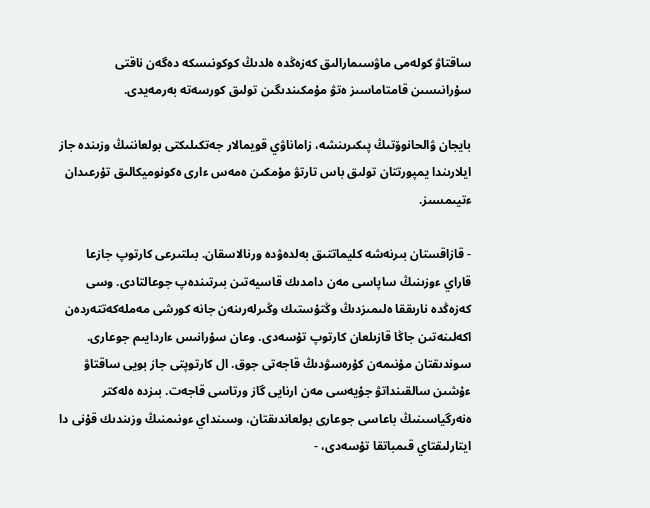ساقتاۋ كولەمى ماۋسىمارالىق كەزەڭدە ەلدىڭ كوكونىسكە دەگەن ناقتى سۇرانىسىن قامتاماسىز ەتۋ مۇمكىندىگىن تولىق كورسەتە بەرمەيدى.

بايجان ۋالحانوۆتىڭ پىكىرىنشە، زاماناۋي قويمالار جەتكىلىكتى بولعاننىڭ وزىندە جاز ايلارىندا يمپورتتان تولىق باس تارتۋ مۇمكىن ەمەس ءارى ەكونوميكالىق تۇرعىدان ءتيىمسىز.

- قازاقستان بىرنەشە كليماتتىق بەلدەۋدە ورنالاسقان. بىلتىرعى كارتوپ جازعا قاراي ءوزىنىڭ ساپاسى مەن دامدىك قاسيەتىن بىرتىندەپ جوعالتادى. وسى كەزەڭدە نارىققا ەلىمىزدىڭ وڭتۇستىك وڭىرلەرىنەن جانە كورشى مەملەكەتتەردەن اكەلىنەتىن جاڭا قازىلعان كارتوپ تۇسەدى. وعان سۇرانىس ءاردايىم جوعارى. سوندىقتان مۇنىمەن كۇرەسۋدىڭ قاجەتى جوق. ال كارتوپتى جاز بويى ساقتاۋ ءۇشىن سالقىنداتۋ جۇيەسى مەن ارنايى گاز ورتاسى قاجەت. بىزدە ەلەكتر ەنەرگياسىنىڭ باعاسى جوعارى بولعاندىقتان، وسىنداي ءونىمنىڭ وزىندىك قۇنى دا ايتارلىقتاي قىمباتقا تۇسەدى، -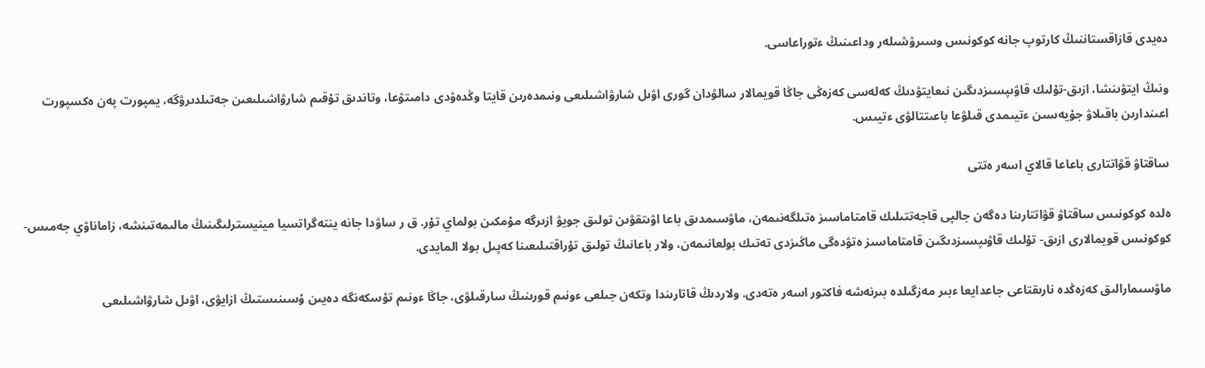دەيدى قازاقستاننىڭ كارتوپ جانە كوكونىس وسىرۋشىلەر وداعىنىڭ ءتوراعاسى.

ونىڭ ايتۋىنشا، ازىق-تۇلىك قاۋىپسىزدىگىن نىعايتۋدىڭ كەلەسى كەزەڭى جاڭا قويمالار سالۋدان گورى اۋىل شارۋاشىلىعى ونىمدەرىن قايتا وڭدەۋدى دامىتۋعا، وتاندىق تۇقىم شارۋاشىلىعىن جەتىلدىرۋگە، يمپورت پەن ەكسپورت اعىندارىن باقىلاۋ جۇيەسىن ءتيىمدى قىلۋعا باعىتتالۋى ءتيىس.

ساقتاۋ قۋاتتارى باعاعا قالاي اسەر ەتتى

ەلدە كوكونىس ساقتاۋ قۋاتتارىنا دەگەن جالپى قاجەتتىلىك قامتاماسىز ەتىلگەنىمەن، ماۋسىمدىق باعا اۋىتقۋىن تولىق جويۋ ازىرگە مۇمكىن بولماي تۇر. ق ر ساۋدا جانە ينتەگراتسيا مينيسترلىگىنىڭ مالىمەتىنشە، زاماناۋي جەمىس- كوكونىس قويمالارى ازىق- تۇلىك قاۋىپسىزدىگىن قامتاماسىز ەتۋدەگى ماڭىزدى تەتىك بولعانىمەن، ولار باعانىڭ تولىق تۇراقتىلىعىنا كەپىل بولا المايدى.

ماۋسىمارالىق كەزەڭدە نارىقتاعى جاعدايعا ءبىر مەزگىلدە بىرنەشە فاكتور اسەر ەتەدى. ولاردىڭ قاتارىندا وتكەن جىلعى ءونىم قورىنىڭ سارقىلۋى، جاڭا ءونىم تۇسكەنگە دەيىن ۇسىنىستىڭ ازايۋى، اۋىل شارۋاشىلىعى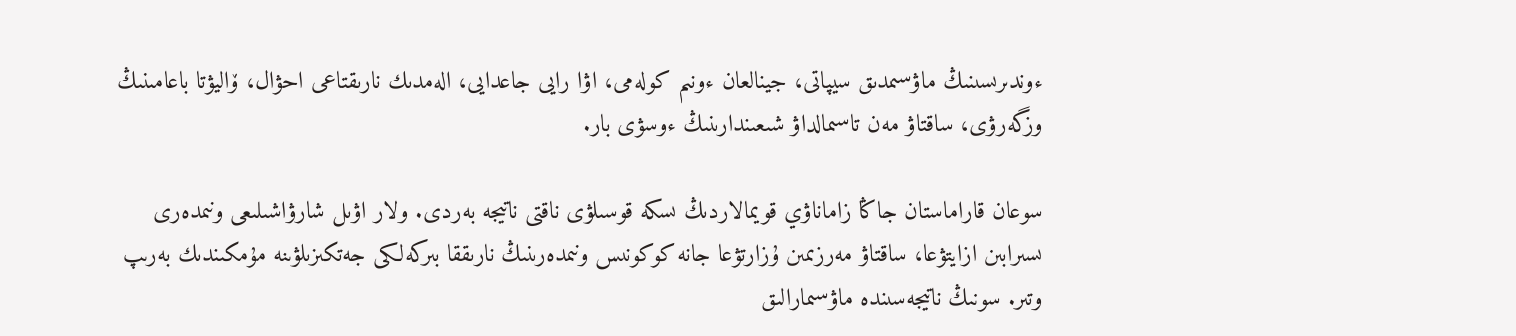ءوندىرىسىنىڭ ماۋسىمدىق سيپاتى، جينالعان ءونىم كولەمى، اۋا رايى جاعدايى، الەمدىك نارىقتاعى احۋال، ۆاليۋتا باعامىنىڭ وزگەرۋى، ساقتاۋ مەن تاسىمالداۋ شىعىندارىنىڭ ءوسۋى بار.

سوعان قاراماستان جاڭا زاماناۋي قويمالاردىڭ ىسكە قوسىلۋى ناقتى ناتيجە بەردى. ولار اۋىل شارۋاشىلىعى ونىمدەرى ىسىرابىن ازايتۋعا، ساقتاۋ مەرزىمىن ۇزارتۋعا جانە كوكونىس ونىمدەرىنىڭ نارىققا بىركەلكى جەتكىزىلۋىنە مۇمكىندىك بەرىپ وتىر. سونىڭ ناتيجەسىندە ماۋسىمارالىق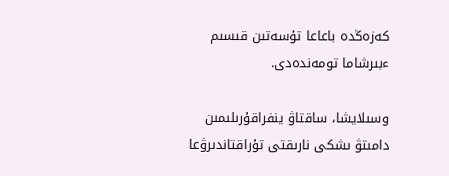كەزەڭدە باعاعا تۇسەتىن قىسىم ءبىرشاما تومەندەدى.

وسىلايشا، ساقتاۋ ينفراقۇرىلىمىن دامىتۋ ىشكى نارىقتى تۇراقتاندىرۋعا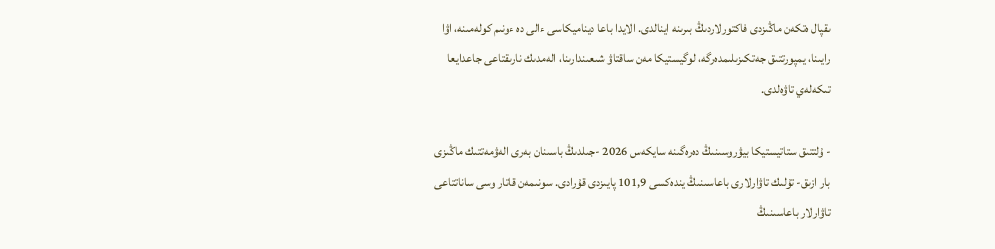ىقپال ەتكەن ماڭىزدى فاكتورلاردىڭ بىرىنە اينالدى. الايدا باعا ديناميكاسى ءالى دە ءونىم كولەمىنە، اۋا رايىنا، يمپورتتىق جەتكىزىلىمدەرگە، لوگيستيكا مەن ساقتاۋ شىعىندارىنا، الەمدىك نارىقتاعى جاعدايعا تىكەلەي تاۋەلدى.

- ۇلتتىق ستاتيستيكا بيۋروسىنىڭ دەرەگىنە سايكەس 2026 -جىلدىڭ باسىنان بەرى الەۋمەتتىك ماڭىزى بار ازىق- تۇلىك تاۋارلارى باعاسىنىڭ يندەكسى 101,9 پايىزدى قۇرادى. سونىمەن قاتار وسى ساناتتاعى تاۋارلار باعاسىنىڭ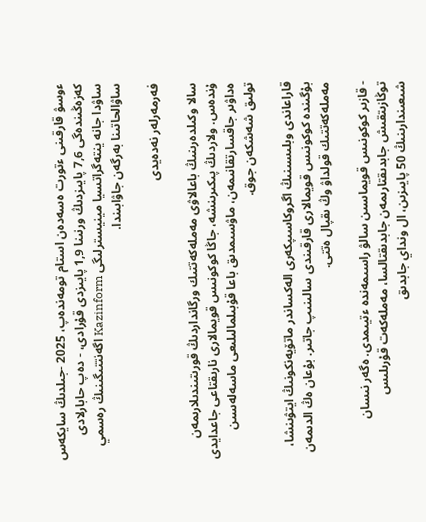ءوسۋ قارقىنى ءتورت ەسەدەن استام تومەندەپ، 2025 -جىلدىڭ سايكەس كەزەڭىندەگى 7,6 پايىزدىڭ ورنىنا 1,9 پايىزدى قۇرادى، - دەپ حابارلادى ساۋدا جانە ينتەگراتسيا مينيسترلىگى Kazinform اگەنتتىگىنىڭ رەسمي ساۋالحاتىنا بەرگەن جاۋابىندا.

فەرمەرلەر نەدەيدى

سالا وكىلدەرىنىڭ باعالاۋى مەملەكەتتىك ورگانداردىڭ قورىتىندىلارىمەن ۇندەس. ولاردىڭ پىكىرىنشە، جاڭا كوكونىس قويمالارى نارىقتاعى جاعدايدى ەداۋىر جاقسارتقانىمەن، ماۋسىمدىق باعا قۇبىلمالىلىعى ماسەلەسىن تولىق شەشكەن جوق.

قاراعاندى وبلىسىنىڭ اگروكاسىپكەرى الەكساندر ماتۆيەنكونىڭ ايتۋىنشا، بۇگىندە كوكونىس قويمالارى قارقىندى سالىنىپ جاتىر. بۇعان ەڭ الدىمەن مەملەكەتتىك قولداۋ وڭ ىقپال ەتتى.

- قازىر كوكونىس قويماسىن سالۋ راسىمەندە ءتيىمدى. ەگەر نىسان توڭازىتقىش جابدىقتارىمەن جابدىقتالسا، مەملەكەت قۇرىلىس شىعىندارىنىڭ 50 پايىزىن، ال ونداي جابدىق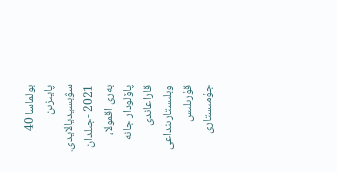بولماسا 40 پايىزىن سۋبسيديالايدى. 2021 -جىلدان بەرى اقمولا، پاۆلودار جانە قاراعاندى وبلىستارىنداعى قۇرىلىس جۇمىستارى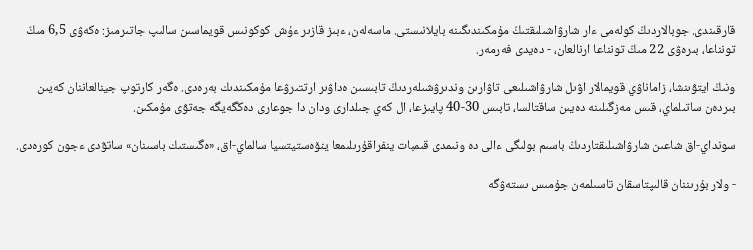قارقىندى. جوبالاردىڭ كولەمى ءار شارۋاشىلىقتىڭ مۇمكىندىگىنە بايلانىستى. ماسەلەن، ءبىز قازىر ءۇش كوكونىس قويماسىن سالىپ جاتىرمىز: ەكەۋى 6,5 مىڭ تونناعا، بىرەۋى 22 مىڭ تونناعا ارنالعان، - دەيدى فەرمەر.

ونىڭ ايتۋىنشا، زاماناۋي قويمالار اۋىل شارۋاشىلىعى تاۋارىن وندىرۋشىلەردىڭ تابىسىن ەداۋىر ارتتىرۋعا مۇمكىندىك بەرەدى. ەگەر كارتوپ جينالعاننان كەيىن بىردەن ساتىلماي، قىس مەزگىلىنە دەيىن ساقتالسا، تابىس 30-40 پايىزعا، ال كەي جىلدارى ودان دا جوعارى دەڭگەيگە جەتۋى مۇمكىن.

سونداي-اق شاعىن شارۋاشىلىقتاردىڭ باسىم بولىگى ءالى دە ونىمدى قىمبات ينفراقۇرىلىمعا ينۆەستيتسيا سالماي-اق، «ەگىستىك باسىنان» ساتۋدى ءجون كورەدى.

- ولار بۇرىننان قالىپتاسقان تاسىلمەن جۇمىس ىستەۋگە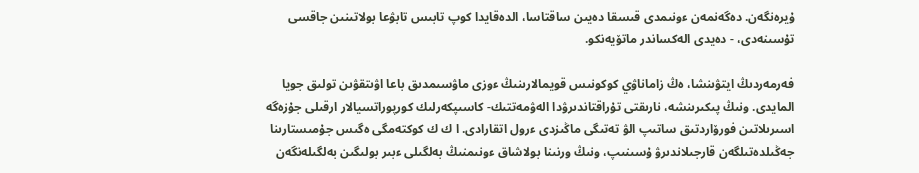ۇيرەنگەن. دەگەنمەن ءونىمدى قىسقا دەيىن ساقتاسا، الدەقايدا كوپ تابىس تابۋعا بولاتىنىن جاقسى تۇسىنەدى، - دەيدى الەكساندر ماتۆيەنكو.

فەرمەردىڭ ايتۋىنشا، ەڭ زاماناۋي كوكونىس قويمالارىنىڭ ءوزى ماۋسىمدىق باعا اۋىتقۋىن تولىق جويا المايدى. ونىڭ پىكىرىنشە، نارىقتى تۇراقتاندىرۋدا الەۋمەتتىك- كاسىپكەرلىك كورپوراتسيالار ارقىلى جۇزەگە اسىرىلاتىن فورۆاردتىق ساتىپ الۋ تەتىگى ماڭىزدى ءرول اتقارادى. ا ك ك كوكتەمگى ەگىس جۇمىستارىنا جەڭىلدەتىلگەن قارجىلاندىرۋ ۇسىنىپ، ونىڭ ورنىنا بولاشاق ءونىمنىڭ بەلگىلى ءبىر بولىگىن بەلگىلەنگەن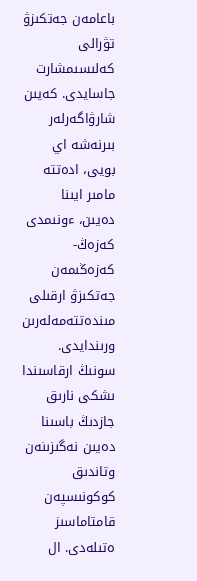باعامەن جەتكىزۋ تۋرالى كەلىسىمشارت جاسايدى. كەيىن شارۋاگەرلەر بىرنەشە اي بويى، ادەتتە مامىر ايىنا دەيىن، ءونىمدى كەزەڭ- كەزەڭىمەن جەتكىزۋ ارقىلى مىندەتتەمەلەرىن ورىندايدى. سونىڭ ارقاسىندا ىشكى نارىق جازدىڭ باسىنا دەيىن نەگىزىنەن وتاندىق كوكونىسپەن قامتاماسىز ەتىلەدى. ال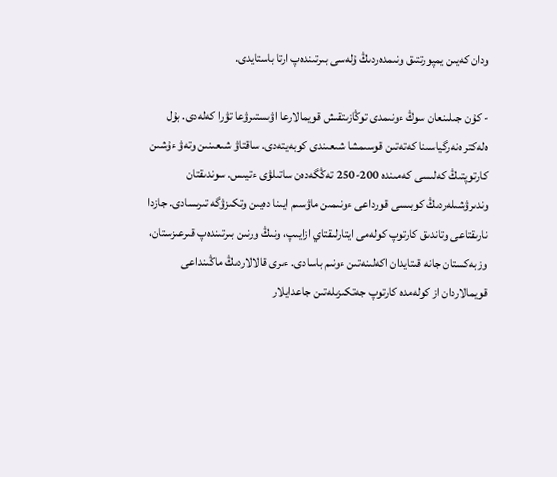ودان كەيىن يمپورتتىق ونىمدەردىڭ ۇلەسى بىرتىندەپ ارتا باستايدى.

- كۇن جىلىنعان سوڭ ءونىمدى توڭازىتقىش قويمالارعا اۋىستىرۋعا تۋرا كەلەدى. بۇل ەلەكتر ەنەرگياسىنا كەتەتىن قوسىمشا شىعىندى كوبەيتەدى. ساقتاۋ شىعىنىن وتەۋ ءۇشىن كارتوپتىڭ كەلىسى كەمىندە 200-250 تەڭگەدەن ساتىلۋى ءتيىس. سوندىقتان وندىرۋشىلەردىڭ كوبىسى قورداعى ءونىمىن ماۋسىم ايىنا دەيىن وتكىزۋگە تىرىسادى. جازدا نارىقتاعى وتاندىق كارتوپ كولەمى ايتارلىقتاي ازايىپ، ونىڭ ورنىن بىرتىندەپ قىرعىزستان، وزبەكستان جانە قىتايدان اكەلىنەتىن ءونىم باسادى. ءىرى قالالاردىڭ ماڭىنداعى قويمالاردان از كولەمدە كارتوپ جەتكىزىلەتىن جاعدايلار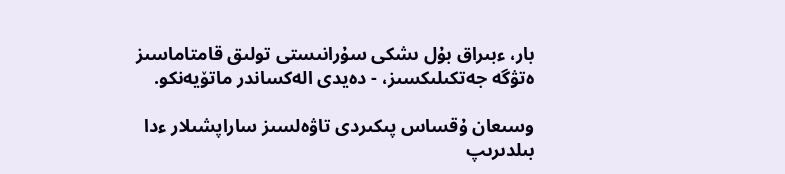بار، ءبىراق بۇل ىشكى سۇرانىستى تولىق قامتاماسىز ەتۋگە جەتكىلىكسىز، - دەيدى الەكساندر ماتۆيەنكو.

وسىعان ۇقساس پىكىردى تاۋەلسىز ساراپشىلار ءدا بىلدىرىپ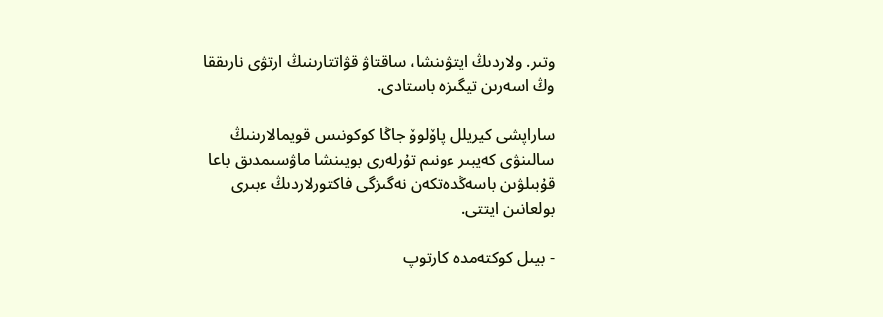وتىر. ولاردىڭ ايتۋىنشا، ساقتاۋ قۋاتتارىنىڭ ارتۋى نارىققا وڭ اسەرىن تيگىزە باستادى.

ساراپشى كيريلل پاۆلوۆ جاڭا كوكونىس قويمالارىنىڭ سالىنۋى كەيبىر ءونىم تۇرلەرى بويىنشا ماۋسىمدىق باعا قۇبىلۋىن باسەڭدەتكەن نەگىزگى فاكتورلاردىڭ ءبىرى بولعانىن ايتتى.

- بيىل كوكتەمدە كارتوپ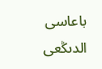باعاسى الدىڭعى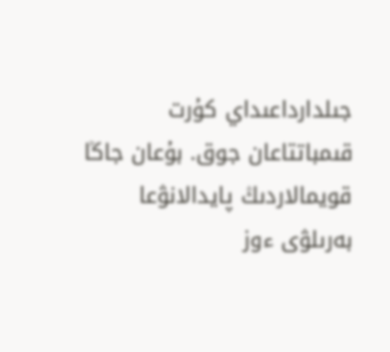جىلدارداعىداي كۇرت قىمباتتاعان جوق. بۇعان جاڭا قويمالاردىڭ پايدالانۋعا بەرىلۋى ءوز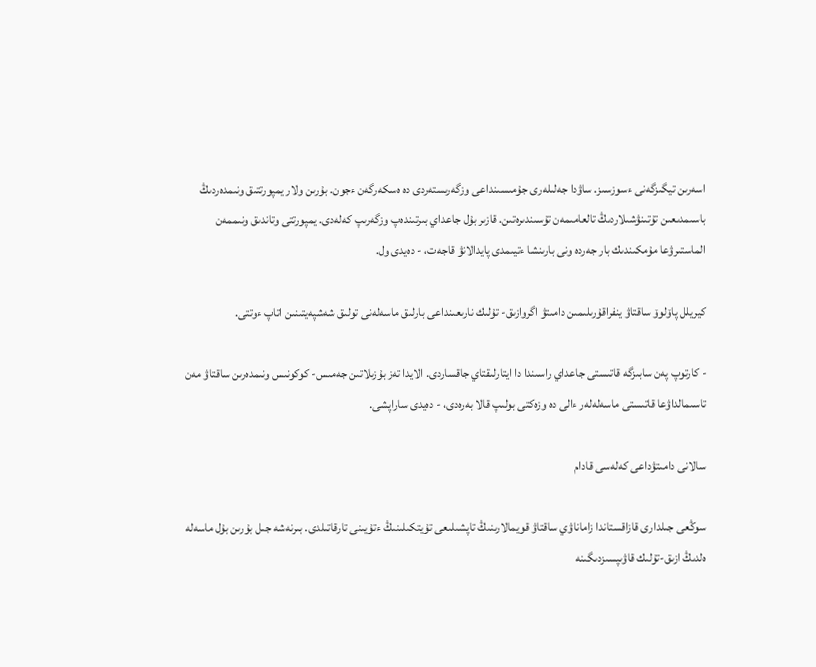اسەرىن تيگىزگەنى ءسوزسىز. ساۋدا جەلىلەرى جۇمىسىنداعى وزگەرىستەردى دە ەسكەرگەن ءجون. بۇرىن ولار يمپورتتىق ونىمدەردىڭ باسىمدىعىن تۇتىنۋشىلاردىڭ تالعامىمەن تۇسىندىرەتىن. قازىر بۇل جاعداي بىرتىندەپ وزگەرىپ كەلەدى. يمپورتتى وتاندىق ونىممەن الماستىرۋعا مۇمكىندىك بار جەردە ونى بارىنشا ءتيىمدى پايدالانۋ قاجەت، - دەيدى ول.

كيريلل پاۆلوۆ ساقتاۋ ينفراقۇرىلىمىن دامىتۋ اگروازىق- تۇلىك نارىعىنداعى بارلىق ماسەلەنى تولىق شەشپەيتىنىن اتاپ ءوتتى.

- كارتوپ پەن سابىزگە قاتىستى جاعداي راسىندا دا ايتارلىقتاي جاقساردى. الايدا تەز بۇزىلاتىن جەمىس- كوكونىس ونىمدەرىن ساقتاۋ مەن تاسىمالداۋعا قاتىستى ماسەلەلەر ءالى دە وزەكتى بولىپ قالا بەرەدى، - دەيدى ساراپشى.

سالانى دامىتۋداعى كەلەسى قادام

سوڭعى جىلدارى قازاقستاندا زاماناۋي ساقتاۋ قويمالارىنىڭ تاپشىلىعى تۇيتكىلىنىڭ ءتۇيىنى تارقاتىلدى. بىرنەشە جىل بۇرىن بۇل ماسەلە ەلدىڭ ازىق-تۇلىك قاۋىپسىزدىگىنە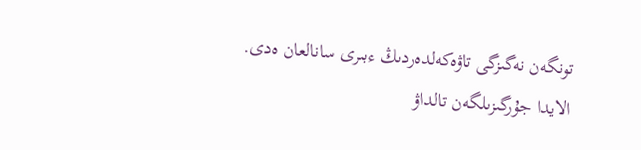تونگەن نەگىزگى تاۋەكەلدەردىڭ ءبىرى سانالعان ەدى. الايدا جۇرگىزىلگەن تالداۋ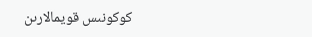كوكونىس قويمالارىن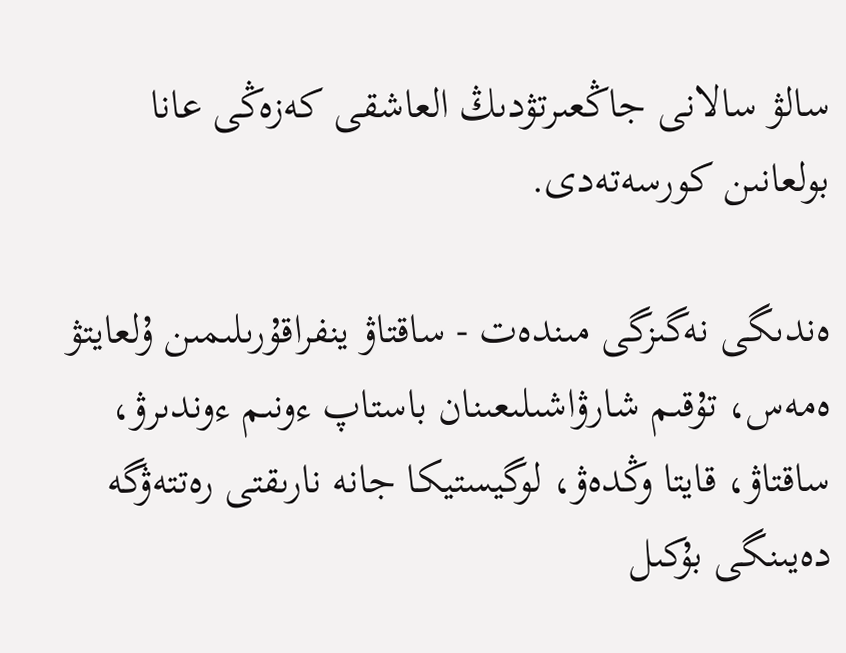سالۋ سالانى جاڭعىرتۋدىڭ العاشقى كەزەڭى عانا بولعانىن كورسەتەدى.

ەندىگى نەگىزگى مىندەت - ساقتاۋ ينفراقۇرىلىمىن ۇلعايتۋ ەمەس، تۇقىم شارۋاشىلىعىنان باستاپ ءونىم ءوندىرۋ، ساقتاۋ، قايتا وڭدەۋ، لوگيستيكا جانە نارىقتى رەتتەۋگە دەيىنگى بۇكىل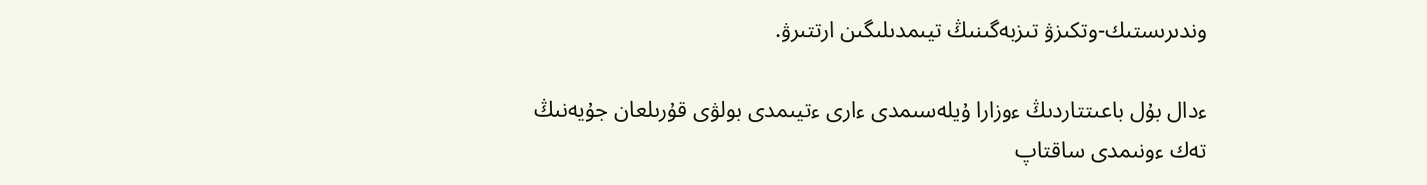وندىرىستىك-وتكىزۋ تىزبەگىنىڭ تيىمدىلىگىن ارتتىرۋ.

ءدال بۇل باعىتتاردىڭ ءوزارا ۇيلەسىمدى ءارى ءتيىمدى بولۋى قۇرىلعان جۇيەنىڭ تەك ءونىمدى ساقتاپ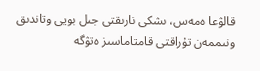قالۋعا ەمەس، ىشكى نارىقتى جىل بويى وتاندىق ونىممەن تۇراقتى قامتاماسىز ەتۋگە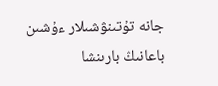جانە تۇتىنۋشىلار ءۇشىن باعانىڭ بارىنشا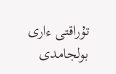تۇراقتى ءارى بولجامدى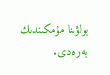بولۋىنا مۇمكىندىك بەرەدى.